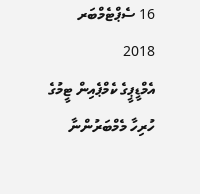16 ސެޕްޓެމްބަރ 2018
އެމްޑީޕީގެ ކެމްޕެއިން ޓީމުގެ ހުރިހާ މެމްބަރުންނާ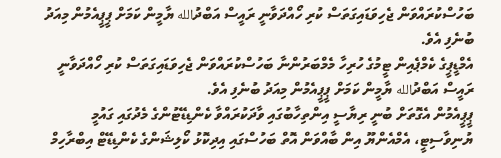ބަހުސްކުރައްވަން ޖެހިވަޑައިގަތަސް ކުރި ހޯއްދަވާނީ ރައީސް އަބްދުالله ޔާމީން ކަމަށް ޕީޕީއެމުން މިއަދު ބުނެފި އެވެ.
އެމްޑީޕީގެ ކެމްޕެއިން ޓީމުގެ ހުރިހާ މެމްބަރުންނާ ބަހުސްކުރައްވަން ޖެހިވަޑައިގަތަސް ކުރި ހޯއްދަވާނީ ރައީސް އަބްދުالله ޔާމީން ކަމަށް ޕީޕީއެމުން މިއަދު ބުނެފި އެވެ.
ޕީޕީއެމުން އެގޮތަށް ބުނީ ރިޔާސީ އިންތިހާބުގައި ވާދަކުރައްވާ ކެންޑިޑޭޓުންގެ މެދުގައި ގައުމީ ޔުނިވާސިޓީ، އެމްއެންޔޫ އިން ބާއްވަން އޮތް ބަހުސްގައި އިދިކޮޅު ކޯލިޝަންގެ ކެންޑިޑޭޓް އިބްރާހިމް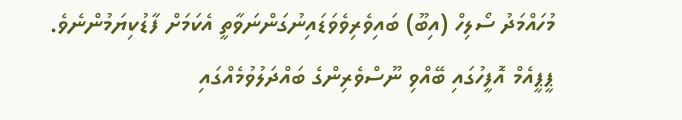މުހައްމަދު ސޯލިހް (އިބޫ) ބައިވެރިވެވަޑައިނުގަންނަވާތީ އެކަމަށް ފާޑުކިޔަމުންނެވެ.
ޕީޕީއެމް އޮފީހުގައި ބޭއްވި ނޫސްވެރިންގެ ބައްދަލުވުމެއްގައި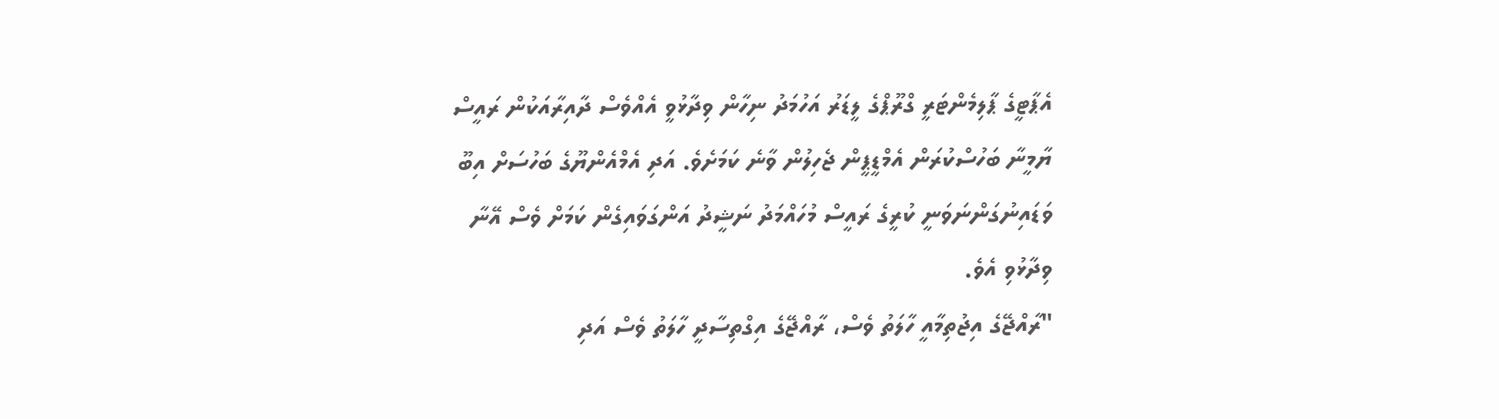އެޕާޓީގެ ޕާލިމެންޓަރީ ގްރޫޕްގެ ލީޑަރު އަހުމަދު ނިހާން ވިދާޅުވީ އެއްވެސް ދާއިރާއަކުން ރައީސް ޔާމީނާ ބަހުސްކުރަން އެމްޑީޕީން ޖެހިލުން ވާނެ ކަމަށެވެ. އަދި އެމްއެންޔޫގެ ބަހުސަށް އިބޫ ވަޑައިނުގަންނަވަނީ ކުރީގެ ރައީސް މުހައްމަދު ނަޝީދު އަންގަވައިގެން ކަމަށް ވެސް އޭނާ ވިދާޅުވި އެވެ.
"ރާއްޖޭގެ އިޖުތިމާއީ ހާލަތު ވެސް، ރާއްޖޭގެ އިގްތިސާދީ ހާލަތު ވެސް އަދި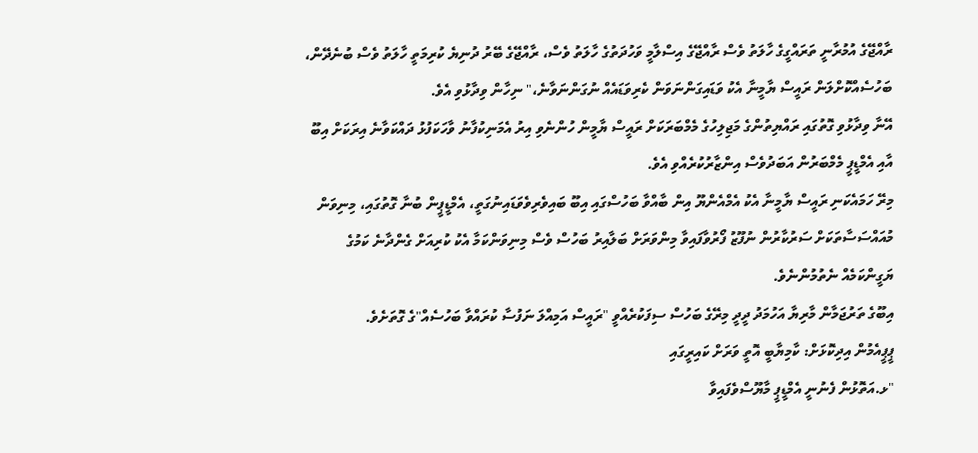ރާއްޖޭގެ އުމުރާނީ ތަރައްގީގެ ހާލަތު ވެސް ރާއްޖޭގެ އިސްލާމީ ވަހުދަތުގެ ހާލަތު ވެސް، ރާއްޖޭގެ ބޭރު ދުނިޔެ ކުރިމަތީ ހާލަތު ވެސް ބުނެދޭން، ބަހުސެއްކޮށްލަން ރައީސް ޔާމީނާ އެކު ވަޑައިގަންނަވަން ކެރިވަޑައެއް ނުގަންނަވާނެ،" ނިހާން ވިދާޅުވި އެވެ.
އޭނާ ވިދާޅުވި ގޮތުގައި ރައްޔިތުންގެ މަޖިލިހުގެ މެމްބަރަކަށް ރައީސް ޔާމީން ހުންނެވި އިރު އެމަނިކުފާނު ވާހަކަފުޅު ދައްކަވާނެ އިރަކަށް އިބޫ އާއި އެމްޑީޕީ މެމްބަރުން އަބަދުވެސް އިންޒާރުކުރެއްވި އެވެ.
މިރޭ ހަމައެކަނި ރައީސް ޔާމީނާ އެކު އެމްއެންޔޫ އިން ބާއްވާ ބަހުސްގައި އިބޫ ބައިވެރިވެވަޑައިނުގަތީ، އެމްޑީޕީން ބުނާ ގޮތުގައި، މިނިވަން މުއައްސަސާތަކަށް ސަރުކާރުން ނުފޫޒު ފޯރުވާފައިވާ މިންވަރަށް ބަލާއިރު ބަހުސް ވެސް މިނިވަންކަމާ އެކު ކުރިއަށް ގެންދާނެ ކަމުގެ ޔަގީންކަމެއް ނެތުމުންނެވެ.
އިބޫގެ ތަރުޖަމާން މާރިޔާ އަހުމަދު ދީދީ މިރޭގެ ބަހުސް ސިފަކުރެއްވީ "ރައީސް އަމިއްލަ ނަފުސާ ކުރައްވާ ބަހުސެއް"ގެ ގޮތަށެވެ.
ޕީޕީއެމުން އިދިކޮޅަށް: ކާމިޔާބީ އޮތީ ވަރަށް ކައިރީގައި
"ޅ.އަތޮޅުން ފެނުނީ އެމްޑީޕީ މާޔޫސްވެފައިވާ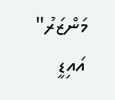މަންޒަރު"
އައިޑީ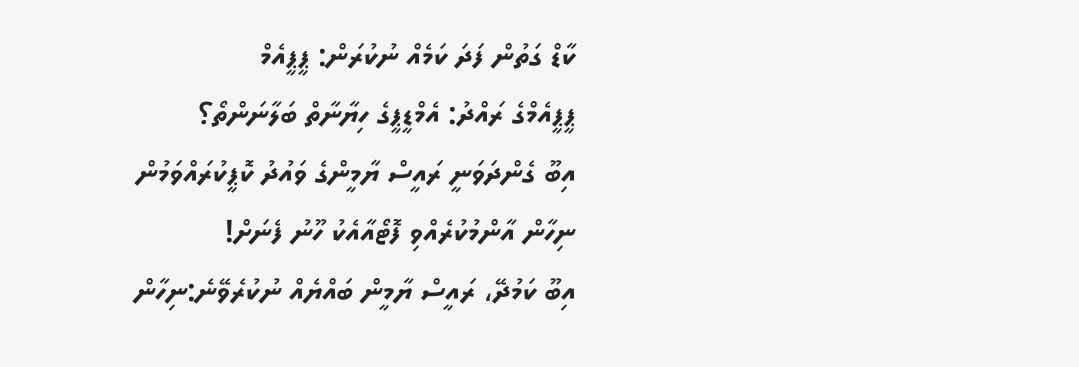ކާޑް ގަތުން ފަދަ ކަމެއް ނުކުރަން: ޕީޕީއެމް
ޕީޕީއެމްގެ ރައްދު: އެމްޑީޕީގެ ހިޔާނާތް ބަލާނަންތޯ؟
އިބޫ ގެންދަވަނީ ރައީސް ޔާމީންގެ ވައުދު ކޮޕީކުރައްވަމުން
ނިހާން އާންމުކުރެއްވި ފޮޓޯއާއެކު ހޫނު ފެނަށް!
އިބޫ ކަމުދޭ، ރައީސް ޔާމީން ބައްޔެއް ނުކުރެވޭނެ:ނިހާން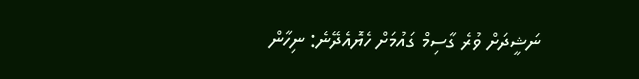ނަޝީދަށް ވުރެ ގާސިމް ގައުމަށް ހެޔޮއެދޭނެ: ނިހާން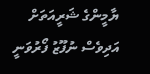ޔާމީންގެ ޝަރީއަތަށް އަދިވެސް ނުފޫޒު ފޯރުވަނީ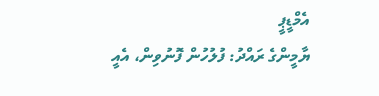އެމްޑީޕީ
ޔާމީންގެ ރައްދު: ފުލުހުން ފޮނުވިން، އެއީ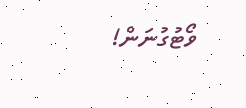ވޯޓުގުނަން!